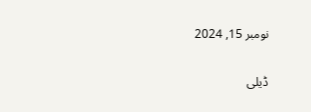نومبر 15, 2024

ڈیلی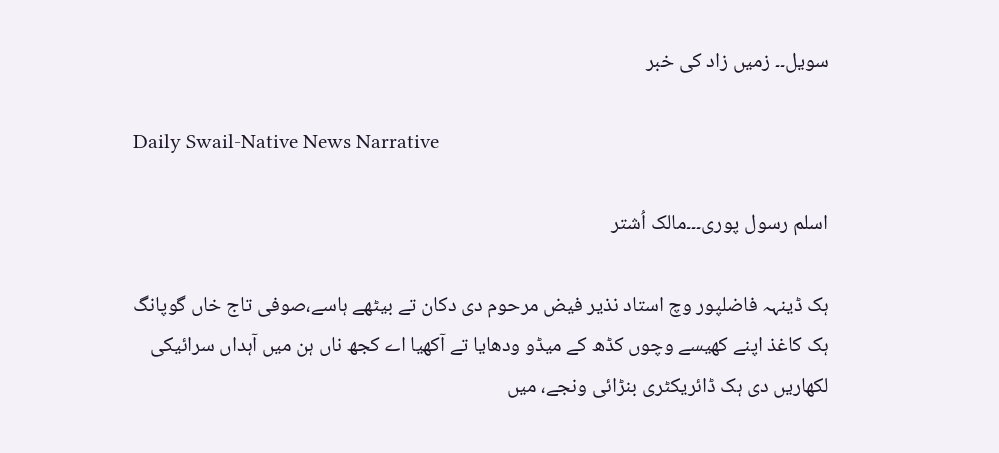سویل۔۔ زمیں زاد کی خبر

Daily Swail-Native News Narrative

اسلم رسول پوری۔۔۔مالک اُشتر

ہک ڈینہہ فاضلپور وچ استاد نذیر فیض مرحوم دی دکان تے بیٹھے ہاسے،صوفی تاج خاں گوپانگ ہک کاغذ اپنے کھیسے وچوں کڈھ کے میڈو ودھایا تے آکھیا اے کجھ ناں ہن میں آہداں سرائیکی لکھاریں دی ہک ڈائریکٹری بنڑائی ونجے، میں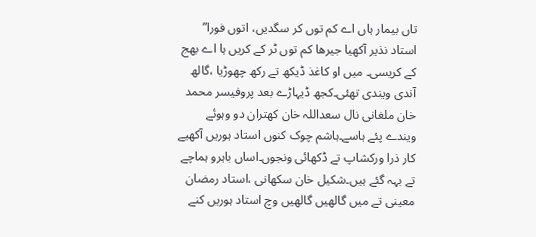تاں بیمار ہاں اے کم توں کر سگدیں، اتوں فورا” استاد نذیر آکھیا جیرھا کم توں ٹر کے کریں ہا اے بھج کے کریسی۔ میں او کاغذ ڈیکھ تے رکھ چھوڑیا ،گالھ آندی ویندی تھئی۔کجھ ڈیہاڑے بعد پروفیسر محمد خان ملغانی نال سعداللہ خان کھتران دو وہوئے ویندے پئے ہاسے۔ہاشم چوک کنوں استاد ہوریں آکھیے کار ذرا ورکشاپ تے ڈکھائی ونجوں۔اساں باہرو ہماچے تے بہہ گئے ہیں۔شکیل خان سکھانی ،استاد رمضان معینی تے میں گالھیں گالھیں وچ استاد ہوریں کنے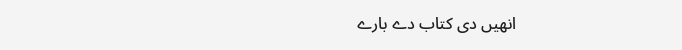انھیں دی کتاب دے بارے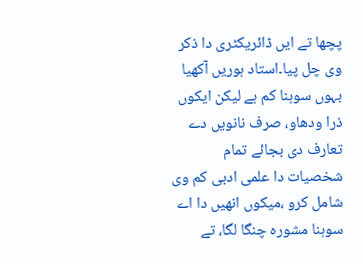پچھا تے ایں ڈائریکٹری دا ذکر وی چل پیا۔استاد ہوریں آکھیا بہوں سوہنا کم ہے لیکن ایکوں ذرا ودھاو، صرف نانویں دے تعارف دی بجائے تمام شخصیات دا علمی ادبی کم وی شامل کرو ،میکوں انھیں دا اے سوہنا مشورہ چنگا لگا، تے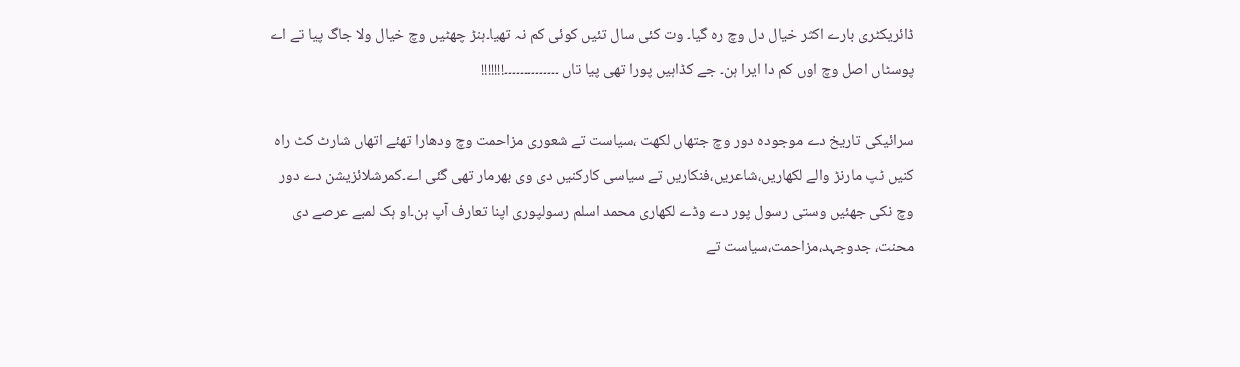ڈائریکٹری بارے اکثر خیال دل وچ رہ گیا۔ وت کئی سال تئیں کوئی کم نہ تھیا۔ہنڑ چھٹیں وچ خیال ولا جاگ پیا تے اے پوسٹاں اصل وچ اوں کم دا ایرا ہن۔ جے کڈاہیں پورا تھی پیا تاں ۔۔۔۔۔۔۔۔۔۔۔۔۔۔!!!!!!!

سرائیکی تاریخ دے موجودہ دور وچ جتھاں لکھت ،سیاست تے شعوری مزاحمت وچ ودھارا تھئے اتھاں شارٹ کٹ راہ کنیں ٹپ مارنڑ والے لکھاریں،شاعریں،فنکاریں تے سیاسی کارکنیں دی وی بھرمار تھی گئی اے۔کمرشلائزیشن دے دور وچ نکی جھئیں وستی رسول پور دے وڈے لکھاری محمد اسلم رسولپوری اپنا تعارف آپ ہن۔او ہک لمبے عرصے دی محنت، جدوجہد،مزاحمت،سیاست تے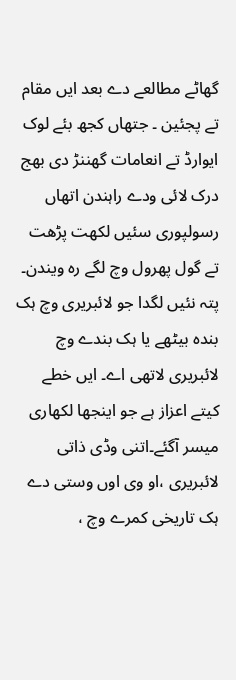گھاٹے مطالعے دے بعد ایں مقام تے پجئین ۔ جتھاں کجھ بئے لوک ایوارڈ تے انعامات گھننڑ دی بھج درک لائی ودے راہندن اتھاں رسولپوری سئیں لکھت پڑھت تے گول پھرول وچ لگے رہ ویندن۔ پتہ نئیں لگدا جو لائبریری وچ ہک بندہ بیٹھے یا ہک بندے وچ لائبریری لاتھی اے۔ ایں خطے کیتے اعزاز ہے جو اینجھا لکھاری میسر آگئے۔اتنی وڈی ذاتی لائبریری ،او وی اوں وستی دے ہک تاریخی کمرے وچ ،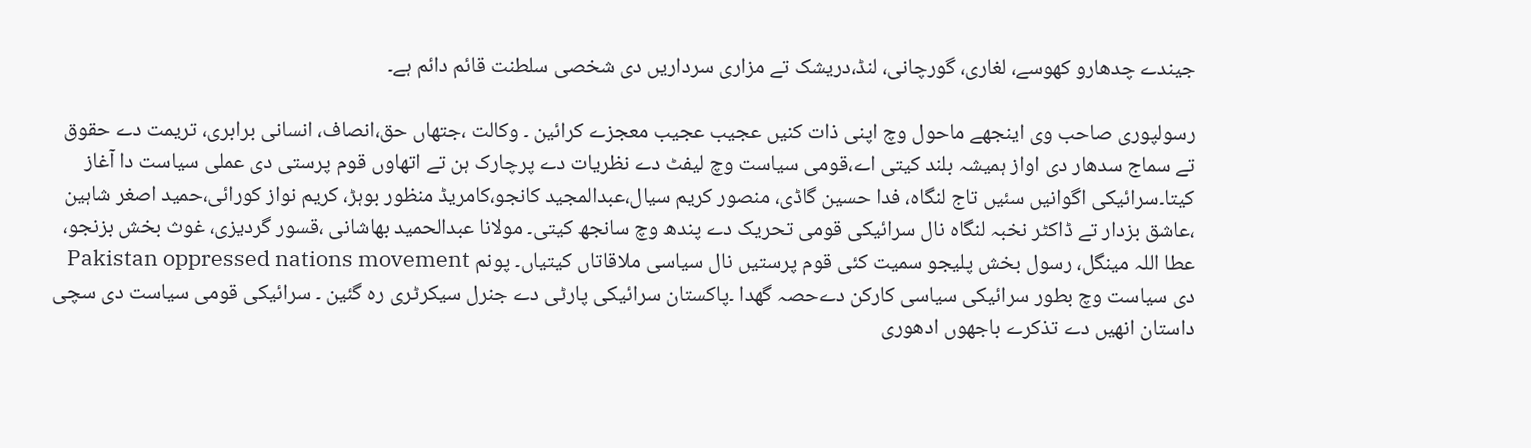جیندے چدھارو کھوسے، لغاری، گورچانی، لنڈ،دریشک تے مزاری سرداریں دی شخصی سلطنت قائم دائم ہے۔

رسولپوری صاحب وی اینجھے ماحول وچ اپنی ذات کنیں عجیب عجیب معجزے کرائین ۔ وکالت ،جتھاں حق،انصاف، انسانی برابری، تریمت دے حقوق تے سماج سدھار دی اواز ہمیشہ بلند کیتی اے،قومی سیاست وچ لیفٹ دے نظریات دے پرچارک ہن تے اتھاوں قوم پرستی دی عملی سیاست دا آغاز کیتا۔سرائیکی اگوانیں سئیں تاج لنگاہ، فدا حسین گاڈی، منصور کریم سیال،عبدالمجید کانجو،کامریڈ منظور بوہڑ، کریم نواز کورائی،حمید اصغر شاہین ،عاشق بزدار تے ڈاکٹر نخبہ لنگاہ نال سرائیکی قومی تحریک دے پندھ وچ سانجھ کیتی۔ مولانا عبدالحمید بھاشانی ،قسور گردیزی، غوث بخش بزنجو، عطا اللہ مینگل، رسول بخش پلیجو سمیت کئی قوم پرستیں نال سیاسی ملاقاتاں کیتیاں۔ پونم Pakistan oppressed nations movement دی سیاست وچ بطور سرائیکی سیاسی کارکن دےحصہ گھدا ۔پاکستان سرائیکی پارٹی دے جنرل سیکرٹری رہ گئین ۔ سرائیکی قومی سیاست دی سچی داستان انھیں دے تذکرے باجھوں ادھوری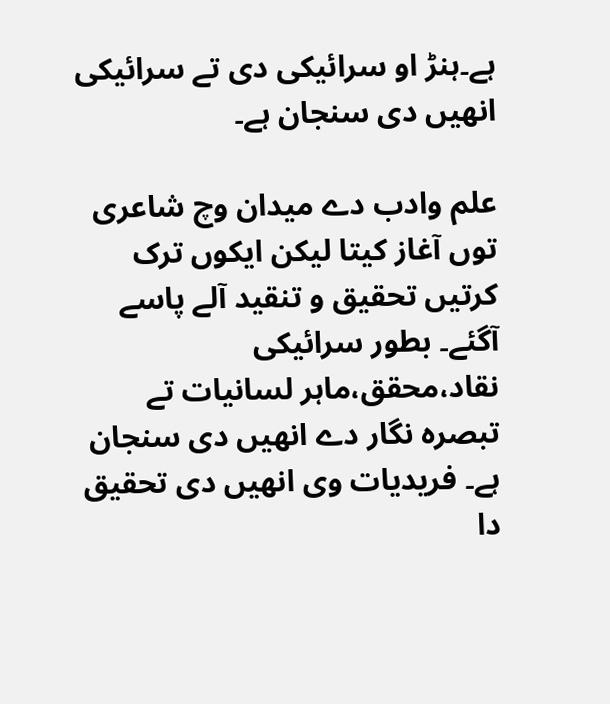ہے۔ہنڑ او سرائیکی دی تے سرائیکی انھیں دی سنجان ہے۔

علم وادب دے میدان وچ شاعری توں آغاز کیتا لیکن ایکوں ترک کرتیں تحقیق و تنقید آلے پاسے آگئے۔ بطور سرائیکی نقاد،محقق،ماہر لسانیات تے تبصرہ نگار دے انھیں دی سنجان ہے۔ فریدیات وی انھیں دی تحقیق دا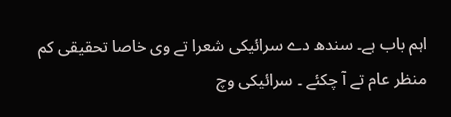اہم باب ہے۔ سندھ دے سرائیکی شعرا تے وی خاصا تحقیقی کم منظر عام تے آ چکئے ۔ سرائیکی وچ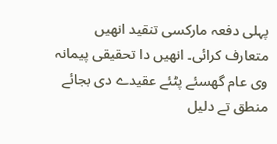پہلی دفعہ مارکسی تنقید انھیں متعارف کرائی۔ انھیں دا تحقیقی پیمانہ وی عام گھسئے پٹئے عقیدے دی بجائے منطق تے دلیل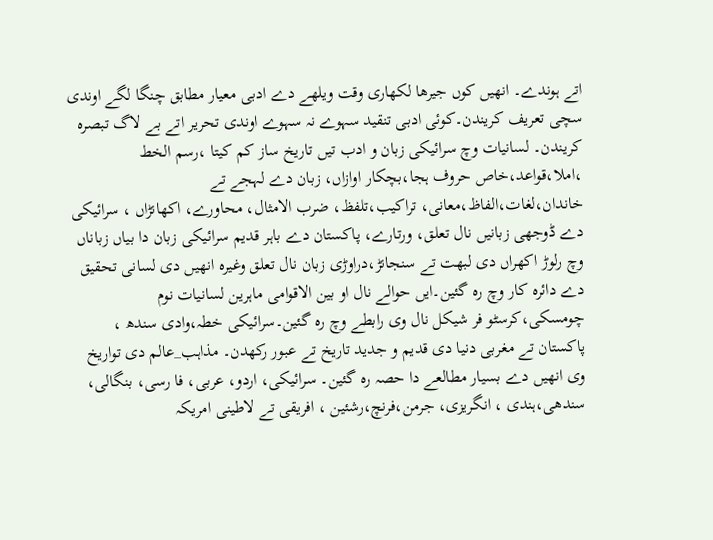اتے ہوندے۔ انھیں کوں جیرھا لکھاری وقت ویلھے دے ادبی معیار مطابق چنگا لگے اوندی سچی تعریف کریندن۔کوئی ادبی تنقید سہوے نہ سہوے اوندی تحریر اتے بے لاگ تبصرہ کریندن۔ لسانیات وچ سرائیکی زبان و ادب تیں تاریخ ساز کم کیتا ،رسم الخط ،املا،قواعد،خاص حروف ہجا،بچکار اوازاں، زبان دے لہجے تے خاندان،لغات،الفاظ،معانی، تراکیب،تلفظ، ضرب الامثال، محاورے، اکھانڑاں ، سرائیکی دے ڈوجھی زبانیں نال تعلق، ورتارے، پاکستان دے باہر قدیم سرائیکی زبان دا بیاں زباناں وچ رلوڑ اکھراں دی لبھت تے سنجانڑ،دراوڑی زبان نال تعلق وغیرہ انھیں دی لسانی تحقیق دے دائرہ کار وچ رہ گئین۔ایں حوالے نال او بین الاقوامی ماہرین لسانیات نوم چومسکی،کرسٹو فر شیکل نال وی رابطے وچ رہ گئین۔سرائیکی خطہ،وادی سندھ ، پاکستان تے مغربی دنیا دی قدیم و جدید تاریخ تے عبور رکھدن۔ مذاہب_عالم دی تواریخ وی انھیں دے بسیار مطالعے دا حصہ رہ گئین۔ سرائیکی، اردو، عربی، فا رسی، بنگالی، سندھی،ہندی ، انگریزی، جرمن،فرنچ،رشئین ، افریقی تے لاطینی امریکہ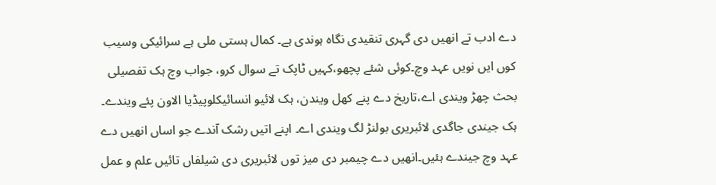دے ادب تے انھیں دی گہری تنقیدی نگاہ ہوندی ہے۔ کمال ہستی ملی ہے سرائیکی وسیب کوں ایں نویں عہد وچ۔کوئی شئے پچھو،کہیں ٹاپک تے سوال کرو، جواب وچ ہک تفصیلی بحث چھڑ ویندی اے،تاریخ دے پنے کھل ویندن، ہک لائیو انسائیکلوپیڈیا الاون پئے ویندے۔ ہک جیندی جاگدی لائبریری بولنڑ لگ ویندی اے۔ اپنے اتیں رشک آندے جو اساں انھیں دے عہد وچ جیندے ہئیں۔انھیں دے چیمبر دی میز توں لائبریری دی شیلفاں تائیں علم و عمل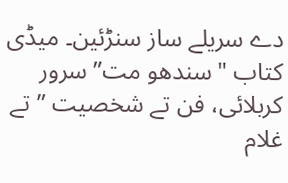دے سریلے ساز سنڑئین۔ میڈی کتاب "سندھو مت” سرور کربلائی، فن تے شخصیت ” تے غلام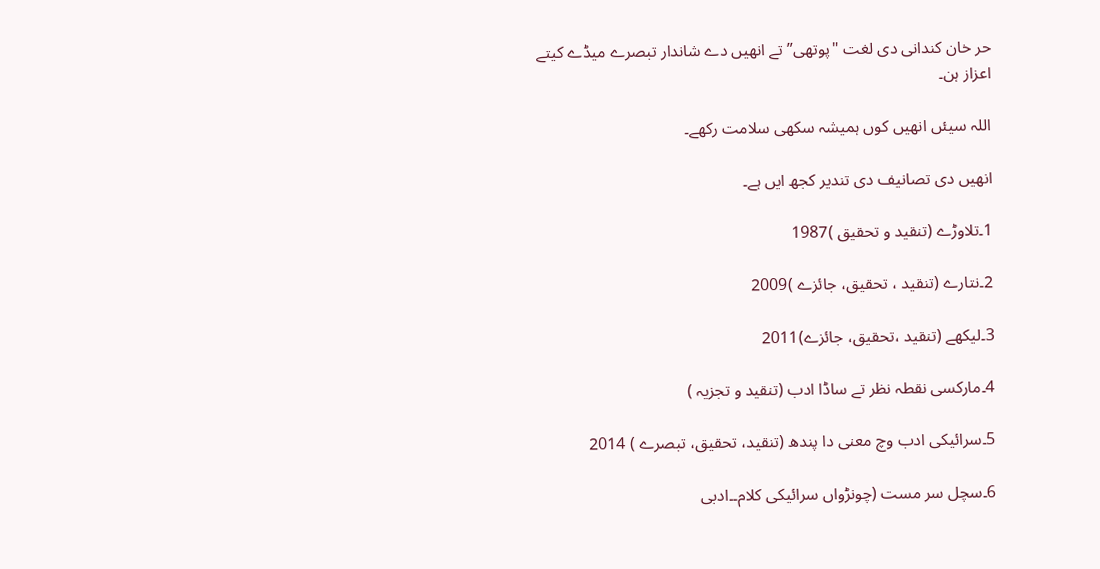حر خان کندانی دی لغت "پوتھی” تے انھیں دے شاندار تبصرے میڈے کیتے اعزاز ہن۔

اللہ سیئں انھیں کوں ہمیشہ سکھی سلامت رکھے۔

انھیں دی تصانیف دی تندیر کجھ ایں ہے۔

1۔تلاوڑے (تنقید و تحقیق )1987

2۔نتارے (تنقید ، تحقیق، جائزے )2009

3۔لیکھے (تنقید ،تحقیق، جائزے)2011

4۔مارکسی نقطہ نظر تے ساڈا ادب (تنقید و تجزیہ )

5۔سرائیکی ادب وچ معنی دا پندھ (تنقید، تحقیق، تبصرے ) 2014

6۔سچل سر مست (چونڑواں سرائیکی کلام۔۔ادبی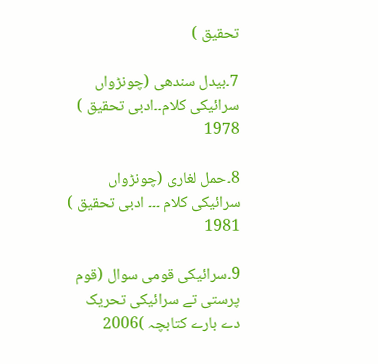تحقیق )

7۔بیدل سندھی (چونڑواں سرائیکی کلام۔۔ادبی تحقیق ) 1978

8۔حمل لغاری (چونڑواں سرائیکی کلام ۔۔۔ ادبی تحقیق ) 1981

9۔سرائیکی قومی سوال (قوم پرستی تے سرائیکی تحریک دے بارے کتابچہ )2006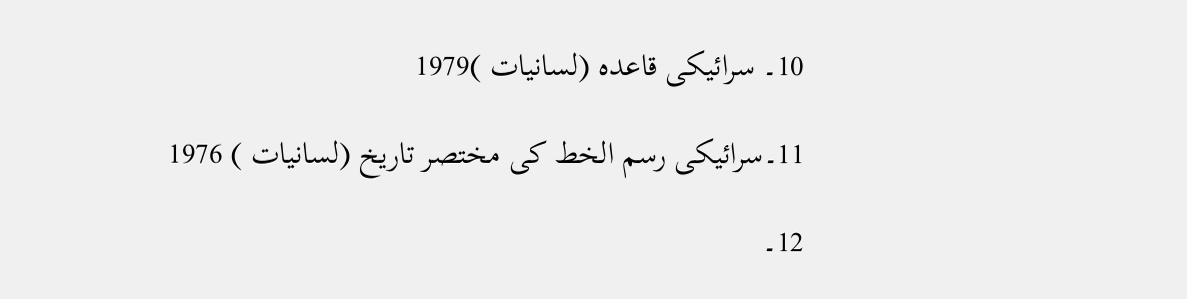10۔ سرائیکی قاعدہ (لسانیات )1979

11۔سرائیکی رسم الخط کی مختصر تاریخ (لسانیات ) 1976

12۔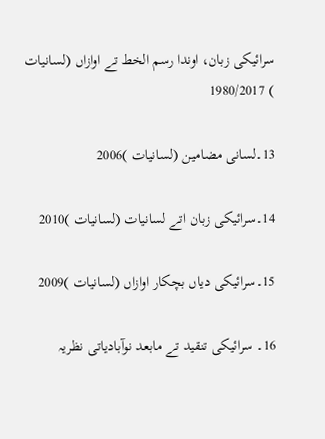سرائیکی زبان، اوندا رسم الخط تے اوازاں (لسانیات ) 1980/2017

13۔لسانی مضامین (لسانیات )2006

14۔سرائیکی زبان اتے لسانیات (لسانیات )2010

15۔سرائیکی دیاں بچکار اوازاں (لسانیات )2009

16۔ سرائیکی تنقید تے مابعد نوآبادیاتی نظریہ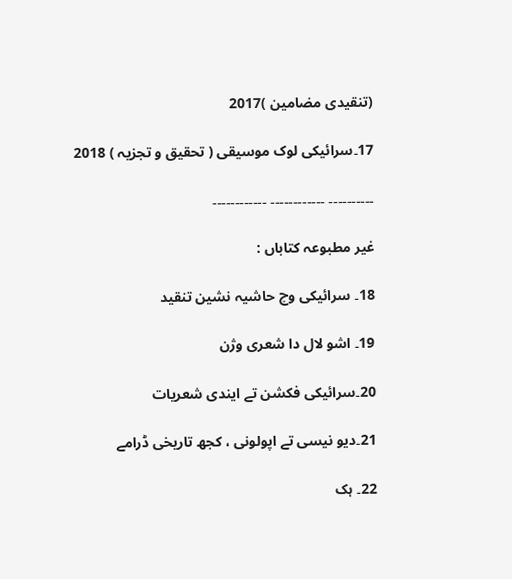(تنقیدی مضامین )2017

17۔سرائیکی لوک موسیقی ( تحقیق و تجزیہ ) 2018

۔۔۔۔۔۔۔۔۔۔ ۔۔۔۔۔۔۔۔۔۔۔۔ ۔۔۔۔۔۔۔۔۔۔۔۔

غیر مطبوعہ کتاباں :

18۔ سرائیکی وچ حاشیہ نشین تنقید

19۔ اشو لال دا شعری وژن

20۔سرائیکی فکشن تے ایندی شعریات

21۔دیو نیسی تے اپولونی ، کجھ تاریخی ڈرامے

22۔ ہک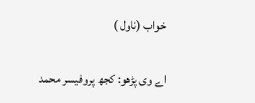خواب (ناول )

اے وی پڑھو: کجھ پروفیسر محمد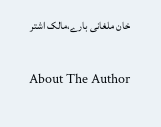خان ملغانی بارے،مالک اشتر

About The Author